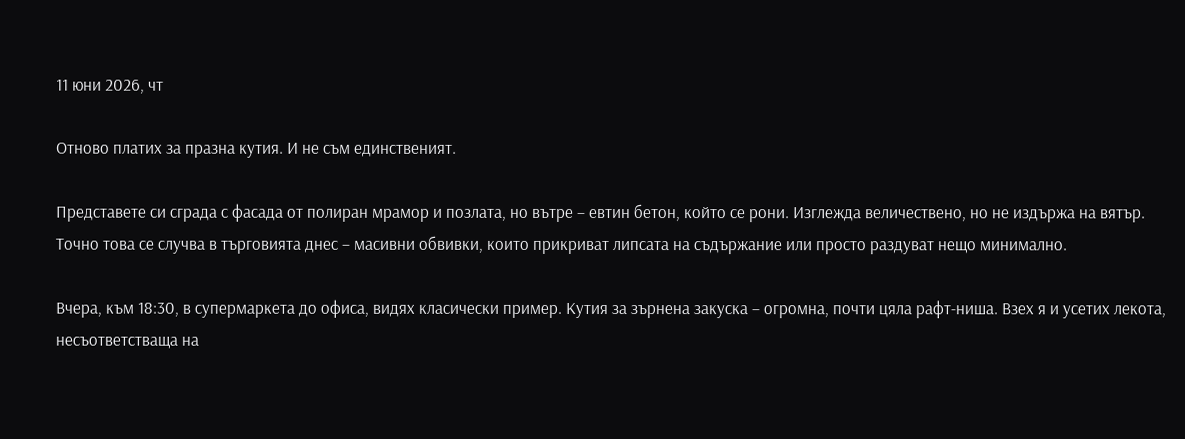11 юни 2026, чт

Отново платих за празна кутия. И не съм единственият.

Представете си сграда с фасада от полиран мрамор и позлата, но вътре – евтин бетон, който се рони. Изглежда величествено, но не издържа на вятър. Точно това се случва в търговията днес – масивни обвивки, които прикриват липсата на съдържание или просто раздуват нещо минимално.

Вчера, към 18:30, в супермаркета до офиса, видях класически пример. Кутия за зърнена закуска – огромна, почти цяла рафт-ниша. Взех я и усетих лекота, несъответстваща на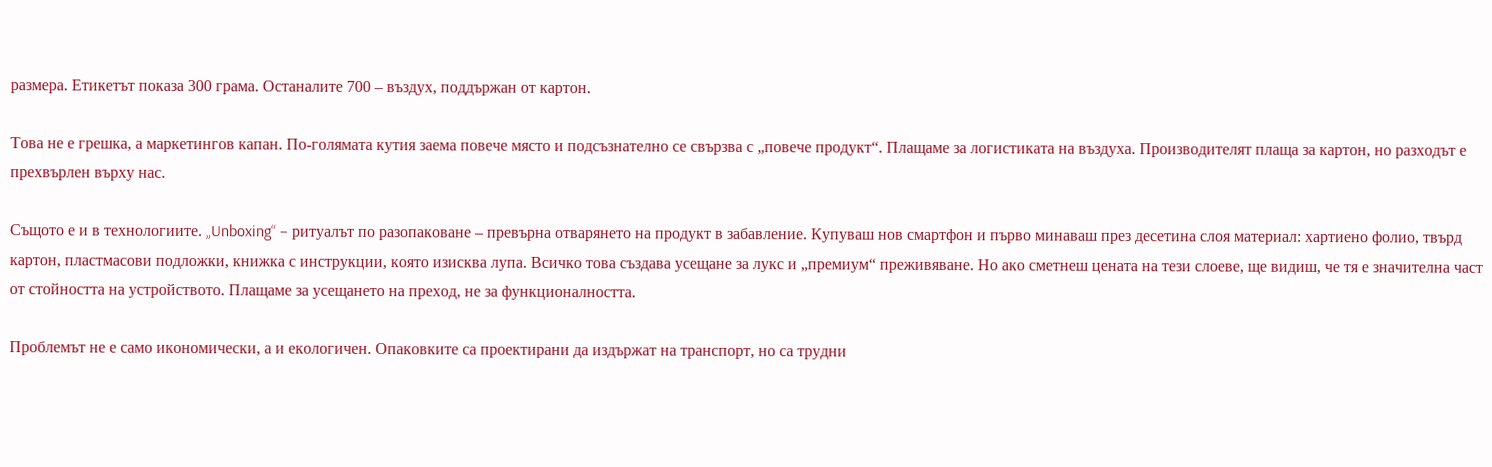размера. Етикетът показа 300 грама. Останалите 700 – въздух, поддържан от картон.

Това не е грешка, а маркетингов капан. По-голямата кутия заема повече място и подсъзнателно се свързва с „повече продукт“. Плащаме за логистиката на въздуха. Производителят плаща за картон, но разходът е прехвърлен върху нас.

Същото е и в технологиите. „Unboxing“ – ритуалът по разопаковане – превърна отварянето на продукт в забавление. Купуваш нов смартфон и първо минаваш през десетина слоя материал: хартиено фолио, твърд картон, пластмасови подложки, книжка с инструкции, която изисква лупа. Всичко това създава усещане за лукс и „премиум“ преживяване. Но ако сметнеш цената на тези слоеве, ще видиш, че тя е значителна част от стойността на устройството. Плащаме за усещането на преход, не за функционалността.

Проблемът не е само икономически, а и екологичен. Опаковките са проектирани да издържат на транспорт, но са трудни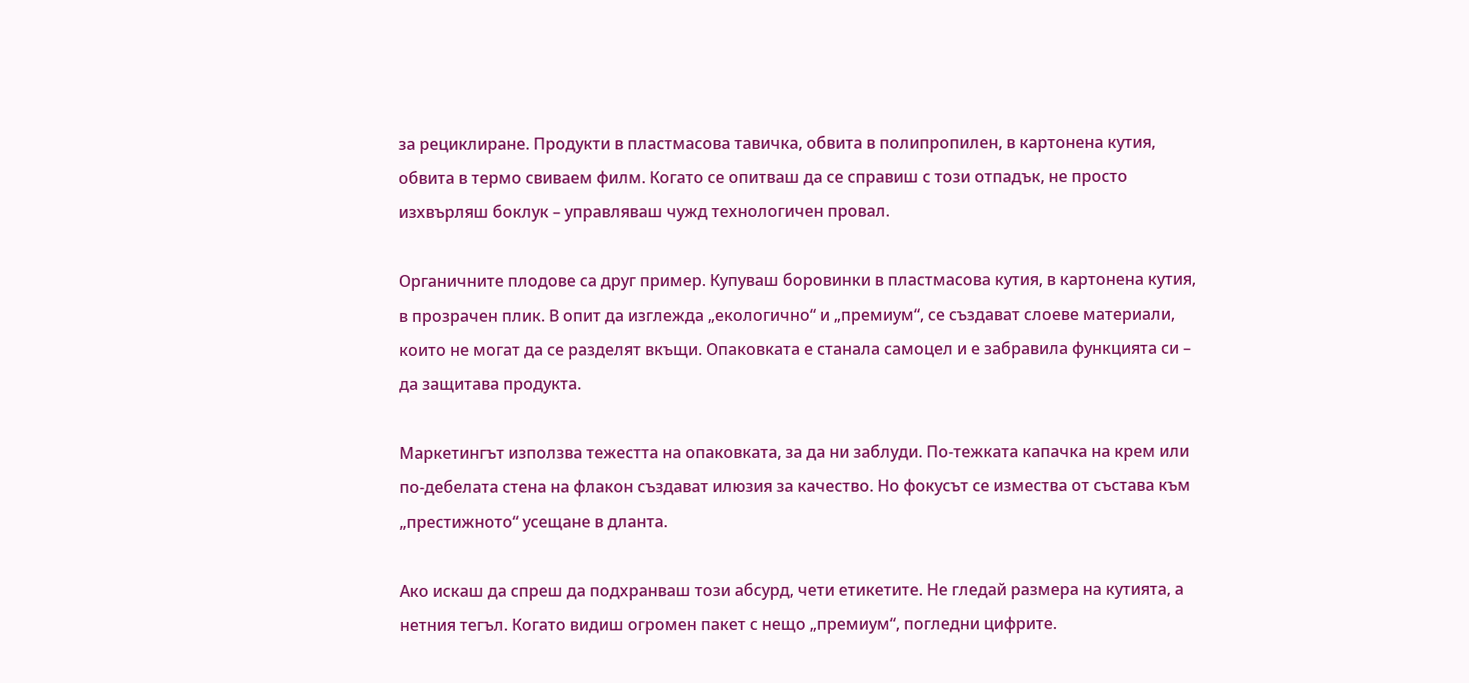за рециклиране. Продукти в пластмасова тавичка, обвита в полипропилен, в картонена кутия, обвита в термо свиваем филм. Когато се опитваш да се справиш с този отпадък, не просто изхвърляш боклук – управляваш чужд технологичен провал.

Органичните плодове са друг пример. Купуваш боровинки в пластмасова кутия, в картонена кутия, в прозрачен плик. В опит да изглежда „екологично“ и „премиум“, се създават слоеве материали, които не могат да се разделят вкъщи. Опаковката е станала самоцел и е забравила функцията си – да защитава продукта.

Маркетингът използва тежестта на опаковката, за да ни заблуди. По-тежката капачка на крем или по-дебелата стена на флакон създават илюзия за качество. Но фокусът се измества от състава към „престижното“ усещане в дланта.

Ако искаш да спреш да подхранваш този абсурд, чети етикетите. Не гледай размера на кутията, а нетния тегъл. Когато видиш огромен пакет с нещо „премиум“, погледни цифрите.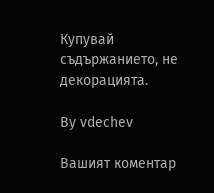Купувай съдържанието, не декорацията.

By vdechev

Вашият коментар